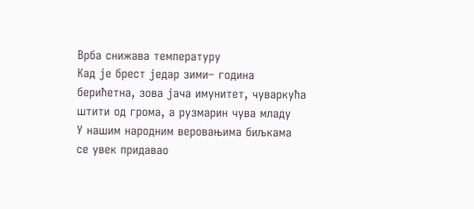Врба снижава температуру
Кад је брест једар зими– година берићетна, зова јача имунитет, чуваркућа штити од грома, а рузмарин чува младу
У нашим народним веровањима биљкама се увек придавао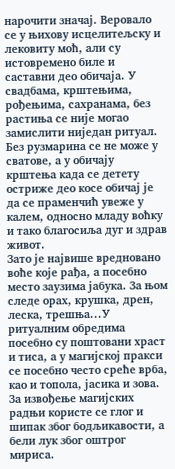нарочити значај. Веровало се у њихову исцелитељску и лековиту моћ, али су истовремено биле и саставни део обичаја. У свадбама, крштењима, рођењима, сахранама, без растиња се није могао замислити ниједан ритуал. Без рузмарина се не може у сватове, а у обичају крштења када се детету остриже део косе обичај је да се праменчић увеже у калем, односно младу воћку и тако благосиља дуг и здрав живот.
Зато је највише вредновано воће које рађа, а посебно место заузима јабука. За њом следе орах, крушка, дрен, леска, трешња...У ритуалним обредима посебно су поштовани храст и тиса, а у магијској пракси се посебно често среће врба, као и топола, јасика и зова. За извођење магијских радњи користе се глог и шипак због бодљикавости, а бели лук због оштрог мириса.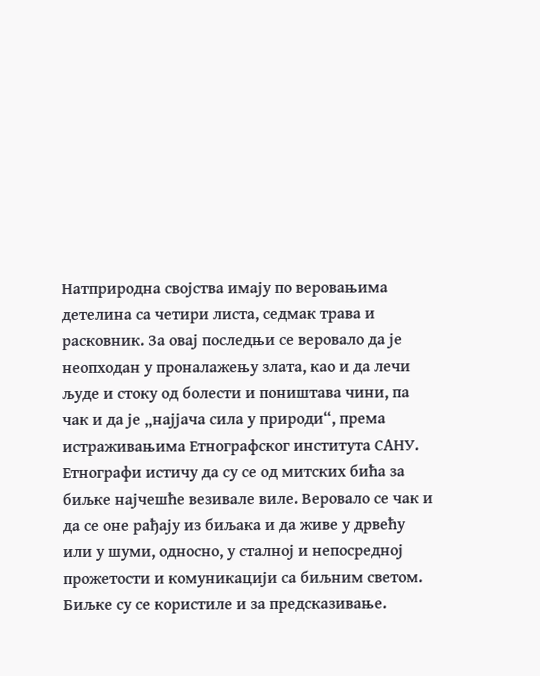Натприродна својства имају по веровањима детелина са четири листа, седмак трава и расковник. За овај последњи се веровало да је неопходан у проналажењу злата, као и да лечи људе и стоку од болести и поништава чини, па чак и да је „најјача сила у природи“, према истраживањима Етнографског института САНУ.
Етнографи истичу да су се од митских бића за биљке најчешће везивале виле. Веровало се чак и да се оне рађају из биљака и да живе у дрвећу или у шуми, односно, у сталној и непосредној прожетости и комуникацији са биљним светом.
Биљке су се користиле и за предсказивање.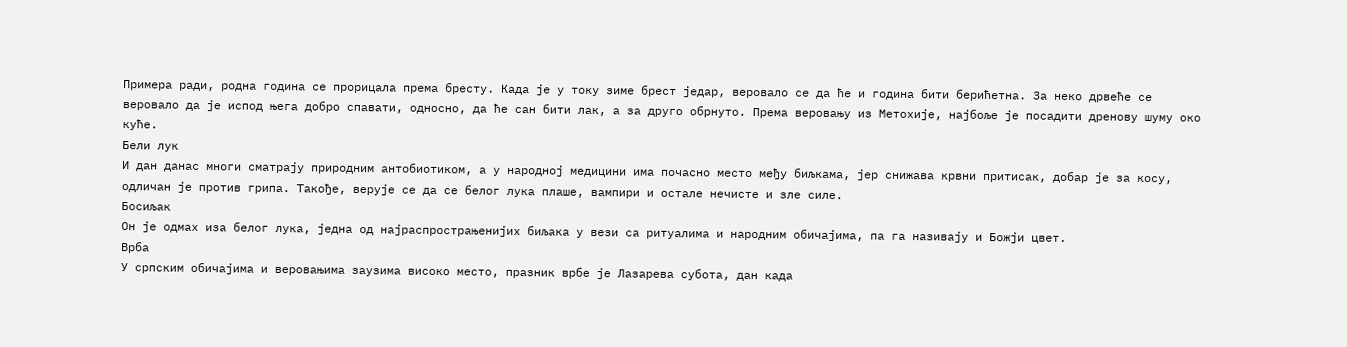Примера ради, родна година се прорицала према бресту. Када је у току зиме брест једар, веровало се да ће и година бити берићетна. За неко дрвеће се веровало да је испод њега добро спавати, односно, да ће сан бити лак, а за друго обрнуто. Према веровању из Метохије, најбоље је посадити дренову шуму око куће.
Бели лук
И дан данас многи сматрају природним антобиотиком, а у народној медицини има почасно место међу биљкама, јер снижава крвни притисак, добар је за косу, одличан је против грипа. Такође, верује се да се белог лука плаше, вампири и остале нечисте и зле силе.
Босиљак
Он jе одмах иза белог лука, једна од најраспрострањенијих биљака у вези са ритуалима и народним обичајима, па га називају и Божји цвет.
Врба
У српским обичајима и веровањима заузима високо место, празник врбе је Лазарева субота, дан када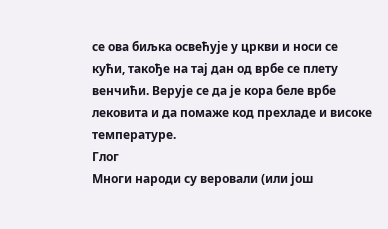се ова биљка освећује у цркви и носи се кући, такође на тај дан од врбе се плету венчићи. Верује се да је кора беле врбе лековита и да помаже код прехладе и високе температуре.
Глог
Многи народи су веровали (или још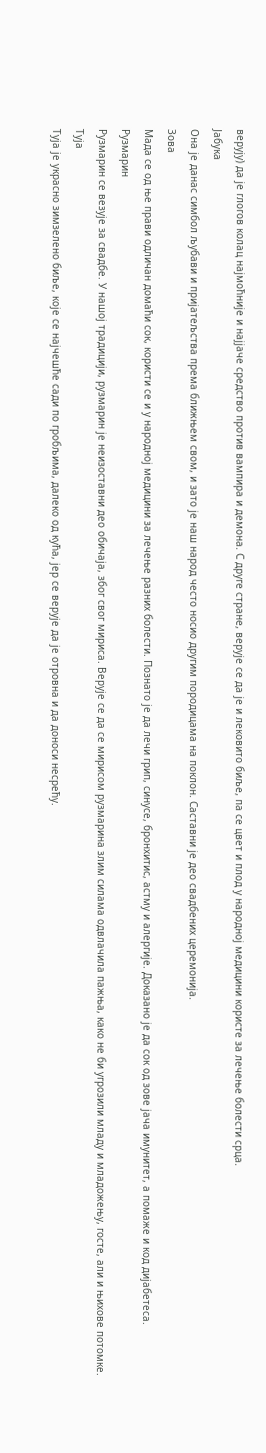верују) да је глогов колац најмоћније и најјаче средство против вампира и демона. С друге стране, верује се да је и лековито биље, па се цвет и плод у народној медицини користе за лечење болести срца.
Јабука
Она је данас симбол љубави и пријатељства према ближњем свом, и зато је наш народ често носио другим породицама на поклон. Саставни је део свадбених церемонија.
Зова
Мада се од ње прави одличан домаћи сок, користи се и у народној медицини за лечење разних болести. Познато је да лечи грип, синусе, бронхитис, астму и алергије. Доказано је да сок од зове јача имунитет, а помаже и код дијабетеса.
Рузмарин
Рузмарин се везује за свадбе. У нашој традицији, рузмарин је неизоставни део обичаја, због свог мириса. Верује се да се мирисом рузмарина злим силама одвлачила пажња, како не би угрозили младу и младожењу, госте, али и њихове потомке.
Туја
Туја је украсно зимзелено биље, које се најчешће сади по гробљима, далеко од кућа, јер се верује да је отровна и да доноси несрећу.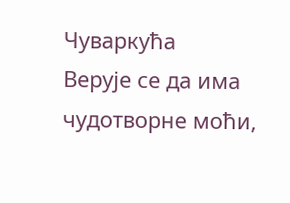Чуваркућа
Верује се да има чудотворне моћи,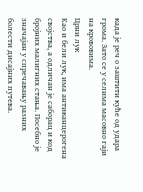када је реч о заштити куће од удара грома. Зато се у селима масовно гаји на крововима.
Црни лук
Kао и бели лук, има антиканцерогена својства, а одличан је саборац и код бројних малигних стања. Посебно је значајан у спречавању разних болести дисајних путева.